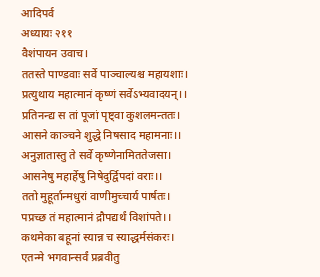आदिपर्व
अध्यायः २११
वैशंपायन उवाच।
ततस्ते पाण्डवाः सर्वे पाञ्चाल्यश्च महायशाः।
प्रत्युथाय महात्मानं कृष्णं सर्वेऽभ्यवादयन्।।
प्रतिनन्द्य स तां पूजां पृष्ट्वा कुशलमन्ततः।
आसने काञ्चने शुद्धे निषसाद महामनाः।।
अनुज्ञातास्तु ते सर्वे कृष्णेनामिततेजसा।
आसनेषु महार्हेषु निषेदुर्द्विपदां वराः।।
ततो मुहूर्तान्मधुरां वाणीमुच्चार्य पार्षतः।
पप्रच्छ तं महात्मानं द्रौपद्यर्थं विशांपते।।
कथमेका बहूनां स्यान्न च स्याद्धर्मसंकरः।
एतन्मे भगवान्सर्वं प्रब्रवीतु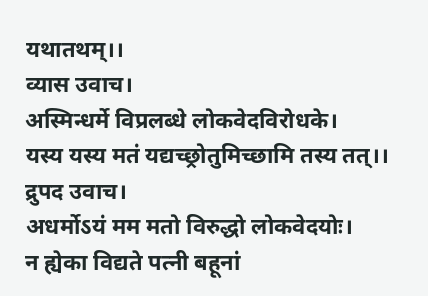यथातथम्।।
व्यास उवाच।
अस्मिन्धर्मे विप्रलब्धे लोकवेदविरोधके।
यस्य यस्य मतं यद्यच्छ्रोतुमिच्छामि तस्य तत्।।
द्रुपद उवाच।
अधर्मोऽयं मम मतो विरुद्धो लोकवेदयोः।
न ह्येका विद्यते पत्नी बहूनां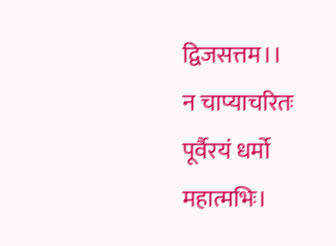द्विजसत्तम।।
न चाप्याचरितः पूर्वैरयं धर्मो महात्मभिः।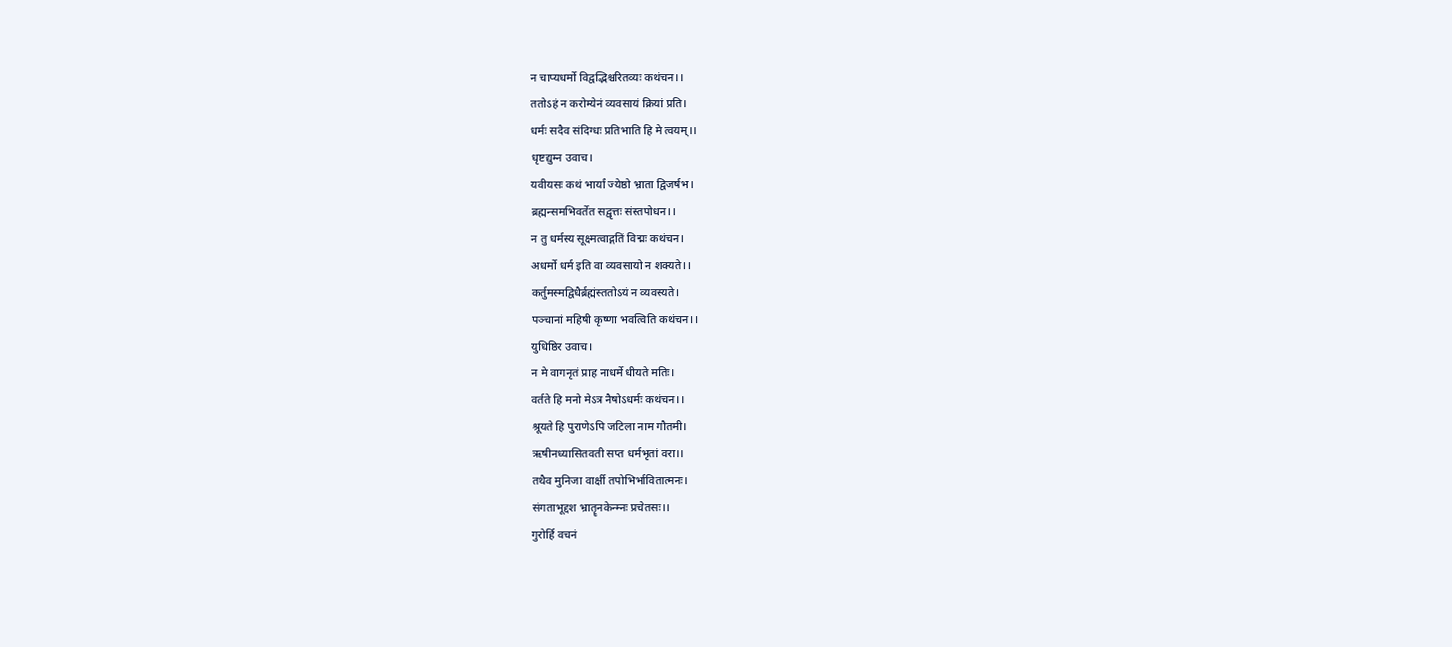न चाप्यधर्मो विद्वद्भिश्चरितव्यः कथंचन।।
ततोऽहं न करोम्येनं व्यवसायं क्रियां प्रति।
धर्मः सदैव संदिग्धः प्रतिभाति हि मे त्वयम्।।
धृष्टद्युम्न उवाच।
यवीयसः कथं भार्यां ज्येष्ठो भ्राता द्विजर्षभ।
ब्रह्मन्समभिवर्तेत सद्वृत्तः संस्तपोधन।।
न तु धर्मस्य सूक्ष्मत्वाद्गतिं विद्मः कथंचन।
अधर्मो धर्म इति वा व्यवसायो न शक्यते।।
कर्तुमस्मद्विधैर्ब्रह्मंस्ततोऽयं न व्यवस्यते।
पञ्चानां महिषी कृष्णा भवत्विति कथंचन।।
युधिष्ठिर उवाच।
न मे वागनृतं प्राह नाधर्मे धीयते मतिः।
वर्तते हि मनो मेऽत्र नैषोऽधर्मः कथंचन।।
श्रूयते हि पुराणेऽपि जटिला नाम गौतमी।
ऋषीनध्यासितवती सप्त धर्मभृतां वरा।।
तथैव मुनिजा वार्क्षी तपोभिर्भावितात्मनः।
संगताभूद्दश भ्रातॄनकेन्म्नः प्रचेतसः।।
गुरोर्हि वचनं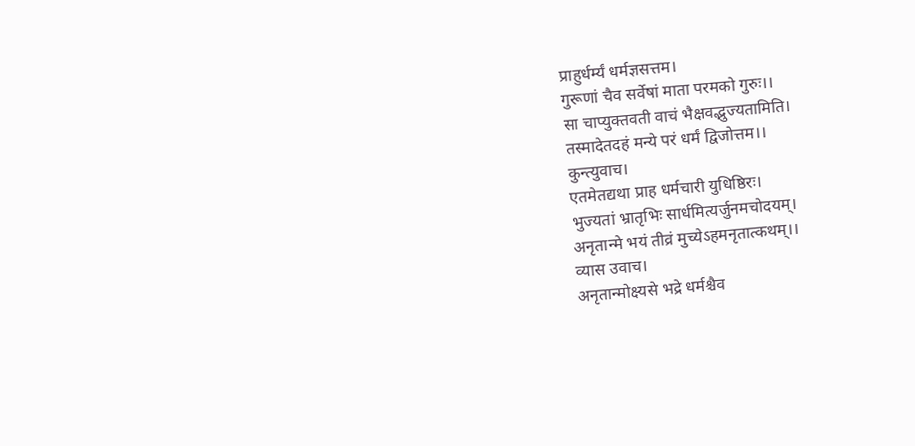प्राहुर्धर्म्यं धर्मज्ञसत्तम।
गुरूणां चैव सर्वेषां माता परमको गुरुः।।
सा चाप्युक्तवती वाचं भैक्षवद्भुज्यतामिति।
तस्मादेतदहं मन्ये परं धर्मं द्विजोत्तम।।
कुन्त्युवाच।
एतमेतद्यथा प्राह धर्मचारी युधिष्ठिरः।
भुज्यतां भ्रातृभिः सार्धमित्यर्जुनमचोदयम्।
अनृतान्मे भयं तीव्रं मुच्येऽहमनृतात्कथम्।।
व्यास उवाच।
अनृतान्मोक्ष्यसे भद्रे धर्मश्चैव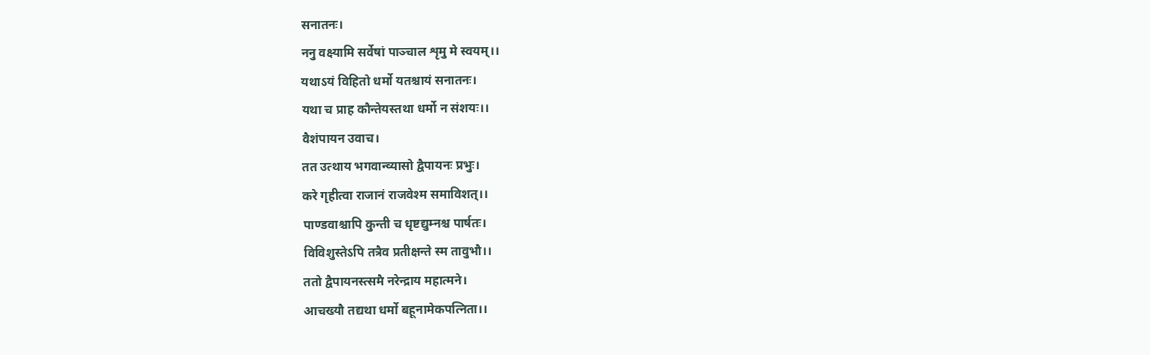सनातनः।
ननु वक्ष्यामि सर्वेषां पाञ्चाल शृमु मे स्वयम्।।
यथाऽयं विहितो धर्मो यतश्चायं सनातनः।
यथा च प्राह कौन्तेयस्तथा धर्मो न संशयः।।
वैशंपायन उवाच।
तत उत्थाय भगवान्व्यासो द्वैपायनः प्रभुः।
करे गृहीत्वा राजानं राजवेश्म समाविशत्।।
पाण्डवाश्चापि कुन्ती च धृष्टद्युम्नश्च पार्षतः।
विविशुस्तेऽपि तत्रैव प्रतीक्षन्ते स्म तावुभौ।।
ततो द्वैपायनस्त्समै नरेन्द्राय महात्मने।
आचख्यौ तद्यथा धर्मो बहूनामेकपत्निता।।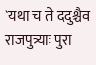`यथा च ते ददुश्चैव राजपुत्र्याः पुरा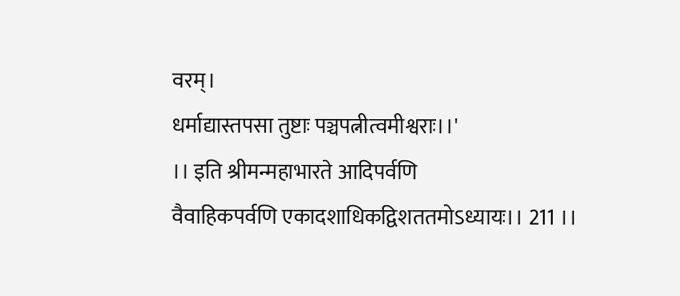वरम्।
धर्माद्यास्तपसा तुष्टाः पञ्चपत्नीत्वमीश्वराः।।'
।। इति श्रीमन्महाभारते आदिपर्वणि
वैवाहिकपर्वणि एकादशाधिकद्विशततमोऽध्यायः।। 211 ।।